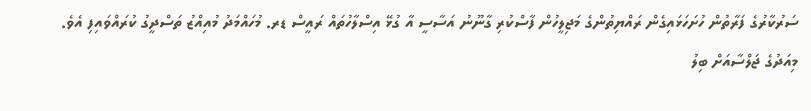ސަރުކާރުގެ ފަރާތުން ހުށަހަޅައިގެން ރައްޔިތުންގެ މަޖިލީހުން ފާސްކުރި ގާނޫނު އަސާސީ އާ ގުޅޭ އިސްލާހުތައް ރައީސް ޑރ. މުހައްމަދު މުއިއްޒު ތަސްދީގު ކުރައްވައިފި އެވެ.
މިއަދުގެ ޖަލްސާއަށް ބިލު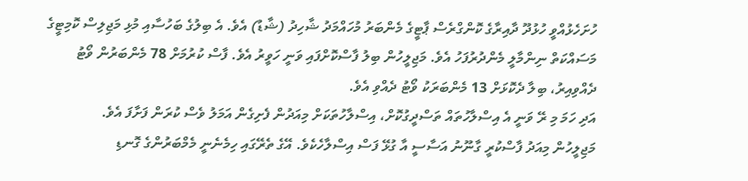ހުށަހެޅުއްވީ ހުޅުދޫ ދާއިރާގެ ކޮންގްރެސް ޕާޓީގެ މެންބަރު މުހައްމަދު ޝާހިދު (ޝާޑު) އެވެ. އެ ބިލުގެ ބަހުސާއި މުޅި މަޖިލިސް ކޮމިޓީގެ މަސައްކަތް ނިންމާލީ މެންދުރުފަހު އެވެ. މަޖިލީހުން ބިލު ފާސްކޮށްފައި ވަނީ ހަވީރު އެވެ. ފާސް ކުރުމަށް 78 މެންބަރުން ވޯޓު ދެއްވިއިރު، ބިލާ ދެކޮޅަށް 13 މެންބަރަކު ވޯޓު ދެއްވި އެވެ.
އަދި ހަމަ މި ރޭ ވަނީ އެ އިސްލާހުތައް ތަސްދީގުކޮށް، އިސްލާހުތަކަށް މިއަދުން ފެށިގެން އަމަލު ވެސް ކުރަން ފަށާފަ އެވެ.
މަޖިލީހުން މިއަދު ފާސްކުރީ ގާނޫނު އަސާސީ އާ ގުޅޭ ފަސް އިސްލާހެކެވެ. އޭގެ ތެރޭގައި ހިމެނެނީ މެމްބަރުންގެ ގޮނޑި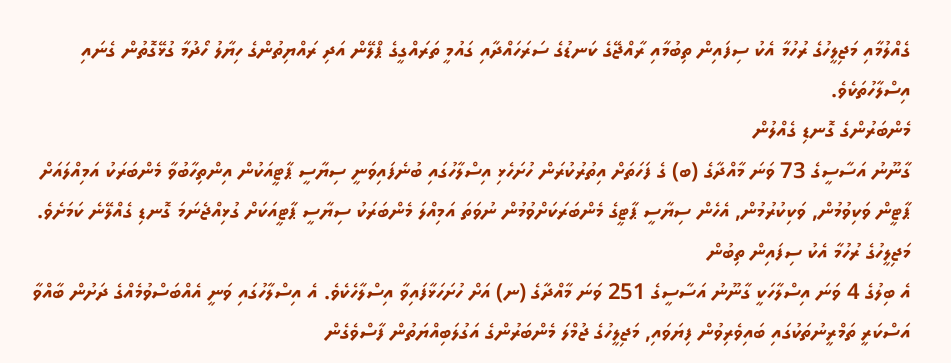ގެއްލުމާއި މަޖިލީހުގެ ރުހުމާ އެކު ސިފައިން ތިބުމާއި ރާއްޖޭގެ ކަނޑުގެ ސަރަހައްދާއި ގައުމީ ތަރައްގީގެ ޕްލޭން އަދި ރައްޔިތުންގެ ހިޔާލު ހޯދުމާ ގުޅޭގޮތުން ގެނައި އިސްލާހުތަކެވެ.
މެންބަރުންގެ ގޮނޑި ގެއްލުން
ގާނޫނު އަސާސީގެ 73 ވަނަ މާއްދާގެ (ބ) ގެ ފަހަތަށް އިތުރުކުރަން ހުށަހެޅި އިސްލާހުގައި ބުނެފައިވަނީ ސިޔާސީ ޕާޓީއަކުން އިންތިހާބުވާ މެންބަރަކު އަމިއްލައަށް ޕާޓީން ވަކިވުމުން, ވަކިކުރުމުން, އެހެން ސިޔާސީ ޕާޓީގެ މެންބަރަކަށްވުމުން ނުވަތަ އަމިއްލަ މެންބަރަކު ސިޔާސީ ޕާޓީއަކަށް ގުޅިއްޖެނަމަ ގޮނޑި ގެއްލޭނެ ކަމަށެވެ.
މަޖިލީހުގެ ރުހުމާ އެކު ސިފައިން ތިބުން
އެ ބިލުގެ 4 ވަނަ އިސްލާހަކީ ގާނޫނު އަސާސީގެ 251 ވަނަ މާއްދާގެ (ނ) އަށް ހުށަހަޅާފައިވާ އިސްލާހެކެވެ. އެ އިސްލާހުގައި ވަނީ އެއްބަސްވުމެއްގެ ދަށުން ބާއްވާ އަސްކަރީ ތަމްރީނުތަކުގައި ބައިވެރިވުން ފިޔަވައި, މަޖިލީހުގެ ޖުމްލަ މެންބަރުންގެ އަގުލަބިއްޔަތުން ފާސްވެގެން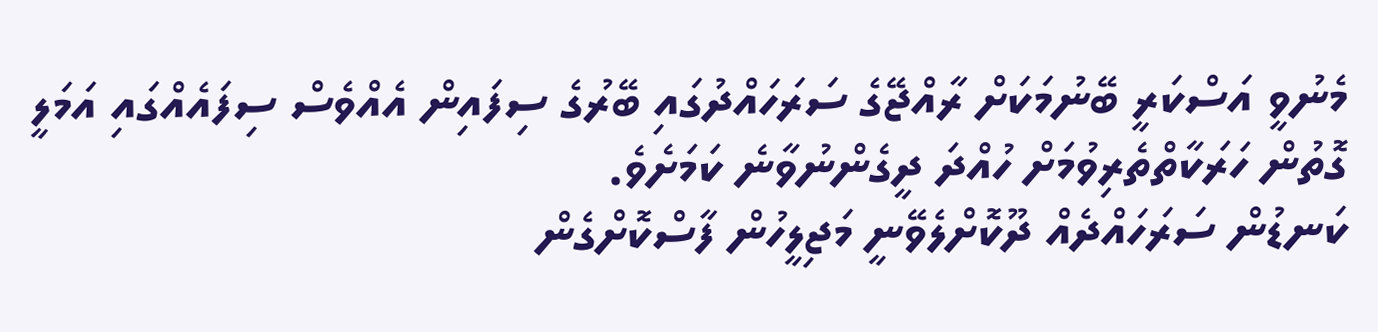މެނުވީ އަސްކަރީ ބޭނުމަކަށް ރާއްޖޭގެ ސަރަހައްދުގައި ބޭރުގެ ސިފައިން އެއްވެސް ސިފައެއްގައި އަމަލީ ގޮތުން ހަރަކާތްތެރިވުމަށް ހުއްދަ ދީގެންނުވާނެ ކަމަށެވެ.
ކަނޑުން ސަރަހައްދެއް ދޫކޮށްލެވޭނީ މަޖިލީހުން ފާސްކޮށްގެން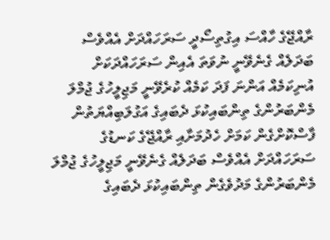ރާއްޖޭގެ ހާއްސަ އިގުތިސޯދީ ސަރަހައްދަށް އެއްވެސް ބަދަލެއް ގެނެވޭނީ ނުވަތަ އެއިން ސަރަހައްދަކަށް އުނިކަމެއް އަންނަ ފަދަ ކަމެއް ކުރެވޭނީ މަޖިލީހުގެ ޖުމްލަ މެންބަރުންގެ ތިންބައިކުޅަ ދެބައިގެ އަގުލަބިއްޔަތުން ފާސްކޮށްގެން ކަމަށް ހެދުމަށާއި ރާއްޖޭގެ ކަނޑުގެ ސަރަހައްދަށް އެއްވެސް ބަދަލެއް ގެނެވޭނީ މަޖިލީހުގެ ޖުމްލަ މެންބަރުންގެ މަދުވެގެން ތިންބައިކުޅަ ދެބައިގެ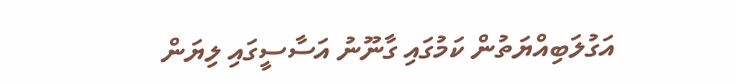އަގުލަބިއްޔަތުން ކަމުގައި ގާނޫނު އަސާސީގައި ލިޔަން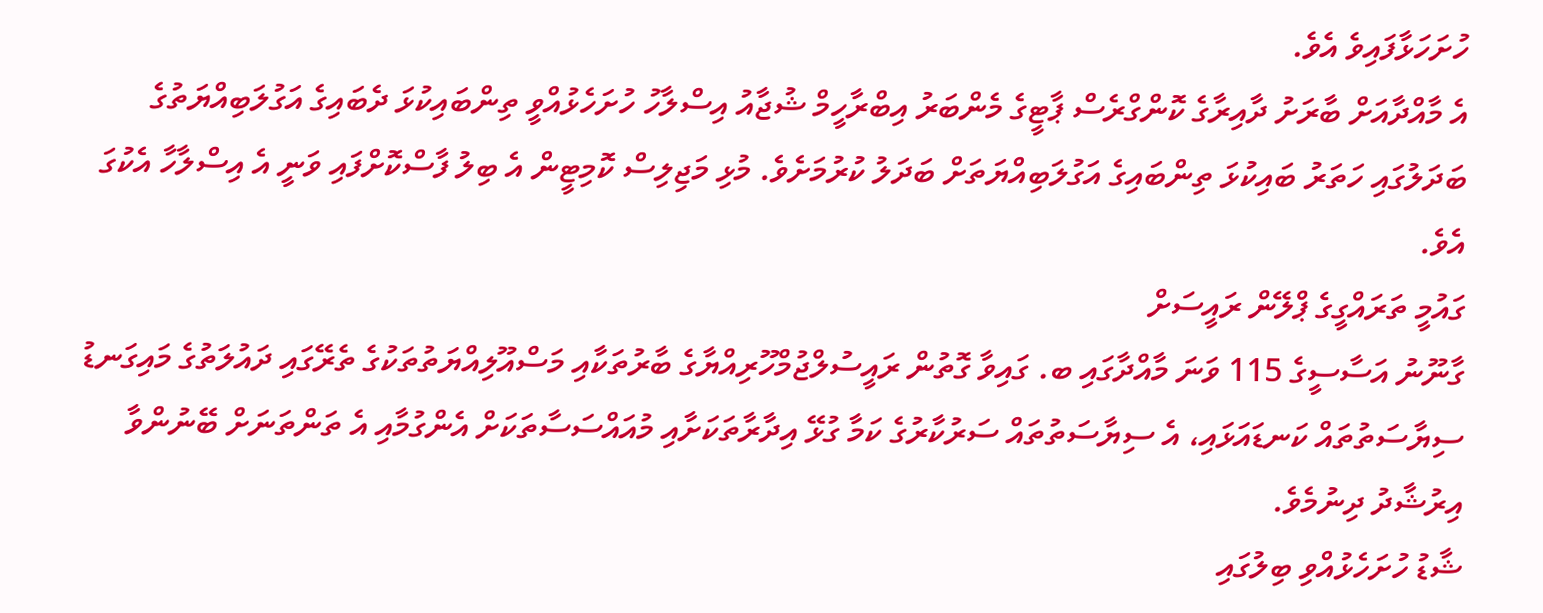ހުށަހަޅާފައިވެ އެވެ.
އެ މާއްދާއަށް ބާރަށު ދާއިރާގެ ކޮންގްރެސް ޕާޓީގެ މެންބަރު އިބްރާހީމް ޝުޖާއު އިސްލާހު ހުށަހެޅުއްވީ ތިންބައިކުޅަ ދެބައިގެ އަގުލަބިއްޔަތުގެ ބަދަލުގައި ހަތަރު ބައިކުޅަ ތިންބައިގެ އަގުލަބިއްޔަތަށް ބަދަލު ކުރުމަށެވެ. މުޅި މަޖިލިސް ކޮމިޓީން އެ ބިލު ފާސްކޮށްފައި ވަނީ އެ އިސްލާހާ އެކުގަ އެވެ.
ގައުމީ ތަރައްގީގެ ޕްލޭން ރައީސަށް
ގާނޫނު އަސާސީގެ 115 ވަނަ މާއްދާގައި ބ. ގައިވާ ގޮތުން ރައީސުލްޖުމްހޫރިއްޔާގެ ބާރުތަކާއި މަސްއޫލިއްޔަތުތަކުގެ ތެރޭގައި ދައުލަތުގެ މައިގަނޑު ސިޔާސަތުތައް ކަނޑައަޅައި، އެ ސިޔާސަތުތައް ސަރުކާރުގެ ކަމާ ގުޅޭ އިދާރާތަކަށާއި މުއައްސަސާތަކަށް އެންގުމާއި އެ ތަންތަނަށް ބޭނުންވާ އިރުޝާދު ދިނުމެވެ.
ޝާޑު ހުށަހެޅުއްވި ބިލުގައި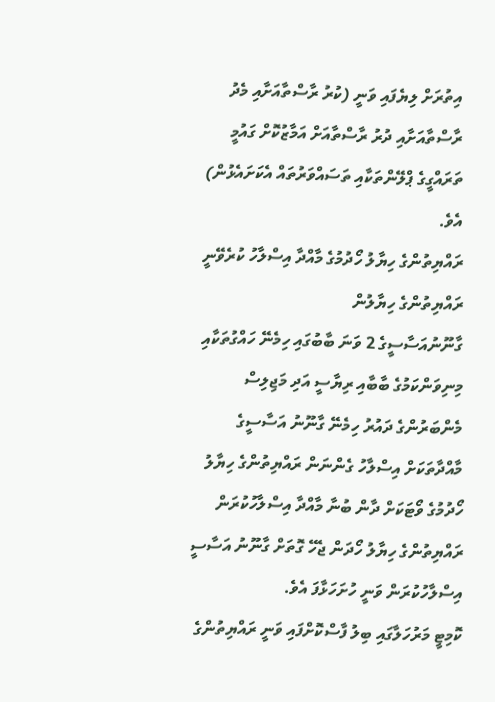އިތުރަށް ލިޔެފައި ވަނީ (ކުރު ރާސްތާއަށާއި މެދު ރާސްތާއަށާއި ދުރު ރާސްތާއަށް އަމާޒުކޮށް ގައުމީ ތަރައްގީގެ ޕްލޭންތަކާއި ތަސައްވަރުތައް އެކަށައެޅުން) އެވެ.
ރައްޔިތުންގެ ހިޔާލު ހޯދުމުގެ މާއްދާ އިސްލާހު ކުރެވޭނީ ރައްޔިތުންގެ ހިޔާލުން
ގާނޫނުއަސާސީގެ 2 ވަނަ ބާބުގައި ހިމެނޭ ހައްގުތަކާއި މިނިވަންކަމުގެ ބާބާއި ރިޔާސީ އަދި މަޖިލިސް މެންބަރުންގެ ދައުރު ހިމެނޭ ގާނޫނު އަސާސީގެ މާއްދާތަކަށް އިސްލާހު ގެންނަން ރައްޔިތުންގެ ހިޔާލު ހޯދުމުގެ ވޯޓަކަށް ދާން ބުނާ މާއްދާ އިސްލާހުކުރަން ރައްޔިތުންގެ ހިޔާލު ހޯދަން ޖެހޭ ގޮތަށް ގާނޫނު އަސާސީ އިސްލާހުކުރަން ވަނީ ހުށަހަޅާފަ އެވެ.
ކޮމިޓީ މަރުހަލާގައި ބިލު ފާސްކޮށްފައި ވަނީ ރައްޔިތުންގެ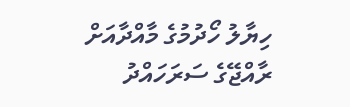ހިޔާލު ހޯދުމުގެ މާއްދާއަށް ރާއްޖޭގެ ސަރަހައްދު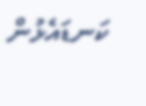ކަނޑައެޅުން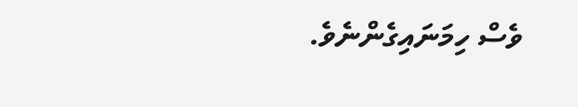ވެސް ހިމަނައިގެންނެވެ.